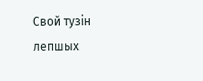Свой тузін лепшых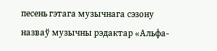песень гэтага музычнага сэзону назваў музычны рэдактар «Альфа-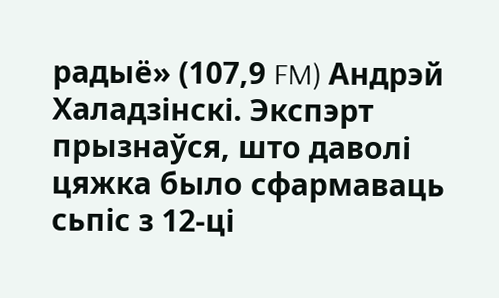радыё» (107,9 FM) Андрэй Халадзінскі. Экспэрт прызнаўся, што даволі цяжка было сфармаваць сьпіс з 12-ці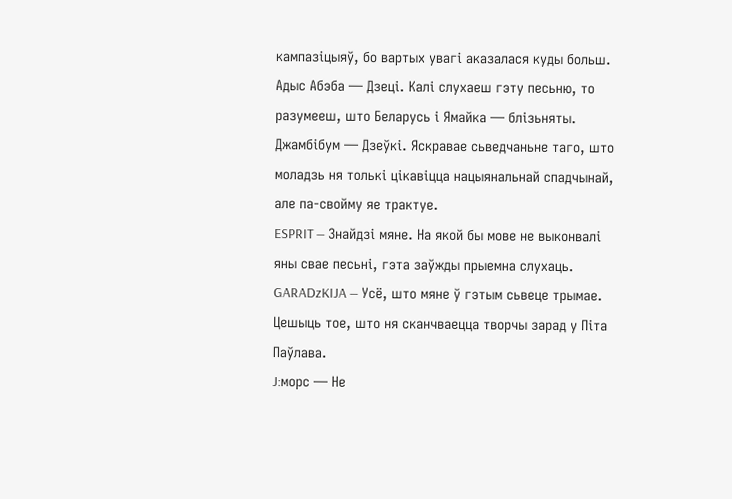кампазіцыяў, бо вартых увагі аказалася куды больш.
Адыс Абэба — Дзеці. Калі слухаеш гэту песьню, то разумееш, што Беларусь і Ямайка — блізьняты.
Джамбібум — Дзеўкі. Яскравае сьведчаньне таго, што моладзь ня толькі цікавіцца нацыянальнай спадчынай, але па-свойму яе трактуе.
ESPRIT — Знайдзі мяне. На якой бы мове не выконвалі яны свае песьні, гэта заўжды прыемна слухаць.
GARADzKIJA — Усё, што мяне ў гэтым сьвеце трымае. Цешыць тое, што ня сканчваецца творчы зарад у Піта Паўлава.
J:морс — Не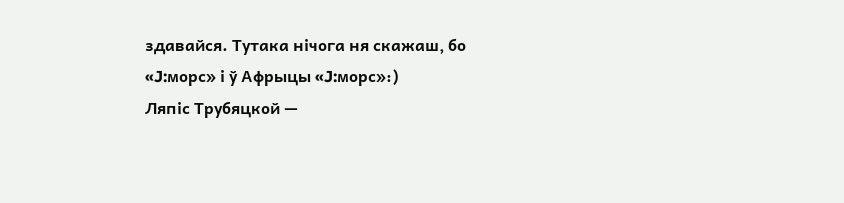здавайся. Тутака нічога ня скажаш, бо «J:морс» і ў Афрыцы «J:морс»:)
Ляпіс Трубяцкой —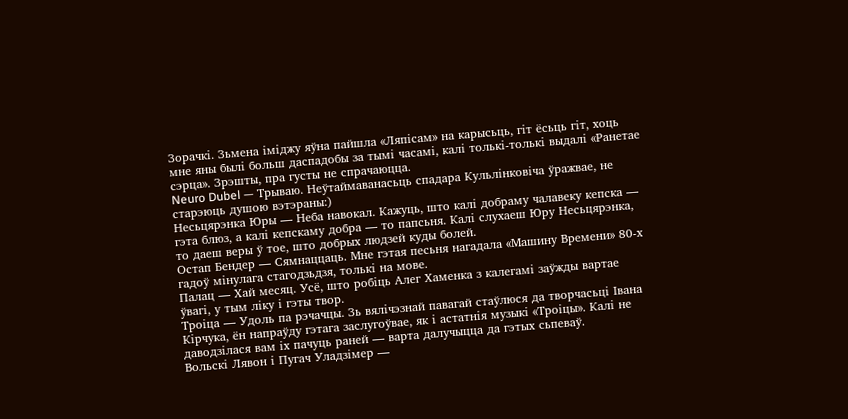Зорачкі. Зьмена іміджу яўна пайшла «Ляпісам» на карысьць, гіт ёсьць гіт, хоць мне яны былі больш даспадобы за тымі часамі, калі толькі-толькі выдалі «Ранетае сэрца». Зрэшты, пра густы не спрачаюцца.
Neuro Dubel — Трываю. Неўтаймаванасьць спадара Кульлінковіча ўражвае, не старэюць душою вэтэраны:)
Несьцярэнка Юры — Неба навокал. Кажуць, што калі добраму чалавеку кепска — гэта блюз, а калі кепскаму добра — то папсьня. Калі слухаеш Юру Несьцярэнка, то даеш веры ў тое, што добрых людзей куды болей.
Остап Бендер — Сямнаццаць. Мне гэтая песьня нагадала «Машину Времени» 80-х гадоў мінулага стагодзьдзя, толькі на мове.
Палац — Хай месяц. Усё, што робіць Алег Хаменка з калегамі заўжды вартае ўвагі, у тым ліку і гэты твор.
Троіца — Удоль па рэчачцы. Зь вялічэзнай павагай стаўлюся да творчасьці Івана Кірчука, ён напраўду гэтага заслугоўвае, як і астатнія музыкі «Троіцы». Калі не даводзілася вам іх пачуць раней — варта далучыцца да гэтых сьпеваў.
Вольскі Лявон і Пугач Уладзімер —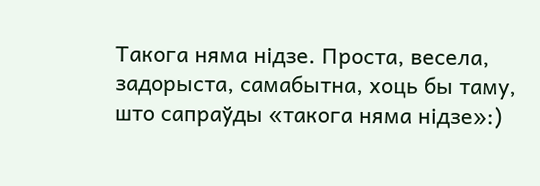Такога няма нідзе. Проста, весела, задорыста, самабытна, хоць бы таму, што сапраўды «такога няма нідзе»:)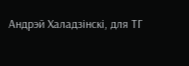Андрэй Халадзінскі, для ТГ